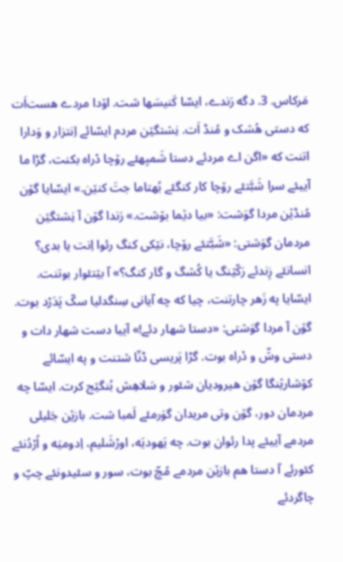مَرکاس. 3. دگه رَندے، ایسّا کَنیسَها شت. اۆدا مردے هست‌اَت که دستی هُشک و مُنڈ اَت. نِشتگێن مردم ایسّائے اِنتزار و وَدارا اتنت که «اگن اے مردئے دستا شَمبِهئے رۆچا دْراه بکنت، گڑا ما آییئے سرا شَبَّتئے رۆچا کار کنگئے بُهتاما جتَ کنێن.» ایسّایا گۆن مُنڈێن مردا گوَشت: «بیا دێما بۆشت.» رَندا گۆن آ نِشتگێن مردمان گوَشتی: «شَبَّتئے رۆچا، نێکی کنگ رئوا اِنت یا بدی؟ انسانئے زِندئے رَکّێنگ یا کُشگ و گار کنگ؟» آ بێتئوار بوتنت. ایسّایا په زَهر چارتنت، چیا که چه آیانی سِنگدلیا سکّ پَدَرْد بوت. گۆن آ مردا گوَشتی: «دستا شهار دئے!» آییا دست شهار دات و دستی وشّ و دْراه بوت. گڑا پَریسی ڈنّا شتنت و په ایسّائے کۆشارێنگا گۆن هیرودیان شئور و سَلاهِش بُنگێج کرت. ایسّا چه مردمان دور، گۆن وتی مریدان گوَرمئے لَمبا شت. بازێن جَلیلی مردمے آییئے پدا رئوان بوت. چه یَهودیَه، اورْشَلیم، اِدومیَه و اُرْدُنئے کئورئے آ دستا هم بازێن مردمے مُچّ بوت، سور و سئیدونئے چپّ و چاگردئے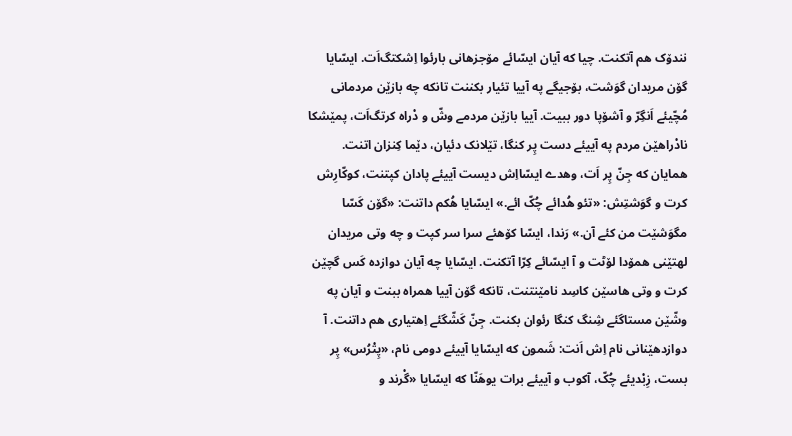نندۆک هم آتکنت. چیا که آیان ایسّائے مۆجزهانی بارئوا اِشکتگ‌اَت. ایسّایا گۆن مریدان گوَشت، بۆجیگے په آییا تئیار بکننت تانکه چه بازێن مردمانی مُچّیئے اَنگِرّ و آشۆپا دور ببیت. آییا بازێن مردمے وشّ و دْراه کرتگ‌اَت، پمێشکا نادْراهێن مردم په آییئے دست پِر کنگا، تێلانک دئیان، دێما کِنزان اتنت. همایان که جِنّ پِر اَت، وهدے ایسّااِش دیست آییئے پادان کپتنت، کوکّارِش کرت و گوَشتِش: «تئو هُدائے چُکّ ائے.» ایسّایا هُکم داتنت: «گۆن کَسّا مگوَشێت من کئے آن.» رَندا، ایسّا کۆهئے سرا سر کپت و چه وتی مریدان لهتێنی همۆدا لۆٹت و آ ایسّائے کِرّا آتکنت. ایسّایا چه آیان دوازده کَس گچێن کرت و وتی هاسێن کاسِد نامێنتنت، تانکه گۆن آییا همراه ببنت و آیان په وشّێن مستاگئے شِنگ کنگا رئوان بکنت. جِنّ کَشّگئے اِهتیاری هم داتنت. آ دوازدهێنانی نام اِش اَنت: شَمون که ایسّایا آییئے دومی نام، «پِتْرُس» پِر بست، زِبْدیئے چُکّ، آکوب و آییئے برات یوهَنّا که ایسّایا «گْرند و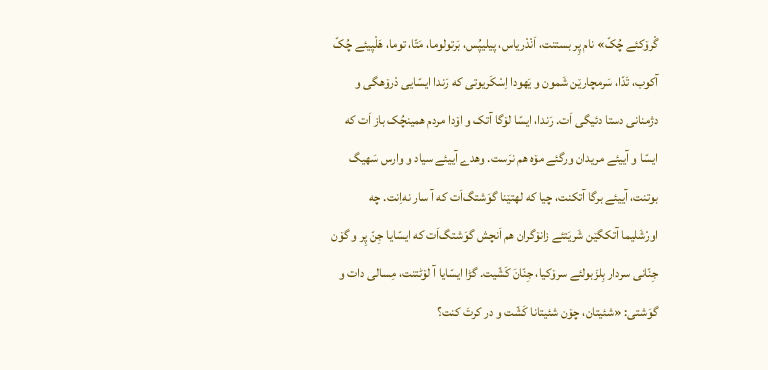گْرۆکئے چُکّ» نام پِر بستنت، اَنْدْریاس، پیلیپُس، بَرتولوما، مَتّا، توما، هَلْپیئے چُکّ آکوب، تَدّا، سَرمچارێن شَمون و یَهودا اِسْکَریوتی که رَندا ایسّایی دْرۆهگی و دژمنانی دستا دئیگی اَت. رَندا، ایسّا لۆگا آتک و اۆدا مردم همینچُک باز اَت که ایسّا و آییئے مریدان ورگئے مۆه هم نرَست. وهدے آییئے سیاد و وارس سَهیگ بوتنت، آییئے برگا آتکنت، چیا که لهتێنا گوَشتگ‌اَت که آ سار نه‌اِنت. چه اورْشَلیما آتکگێن شَریَتئے زانۆگران هم اَنچش گوَشتگ‌اَت که ایسّایا جِنّ پِر و گۆن جِنّانی سردار بِلزَبولئے سرۆکیا، جِنّانَ کَشّیت. گڑا ایسّایا آ لۆٹتنت، مِسالی دات و گوَشتی: «شئیتان، چۆن شئیتانا کَشّت و در کرتَ کنت؟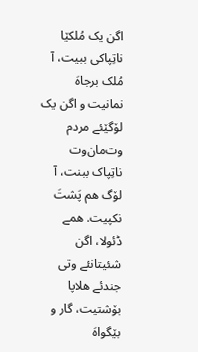اگن یک مُلکێا ناتِپاکی ببیت، آ مُلک برجاهَ نمانیت و اگن یک لۆگێئے مردم وت‌مان‌وت ناتِپاک ببنت، آ لۆگ هم پَشتَ نکپیت. همے ڈئولا، اگن شئیتانئے وتی جندئے هلاپا بۆشتیت، گار و بێگواهَ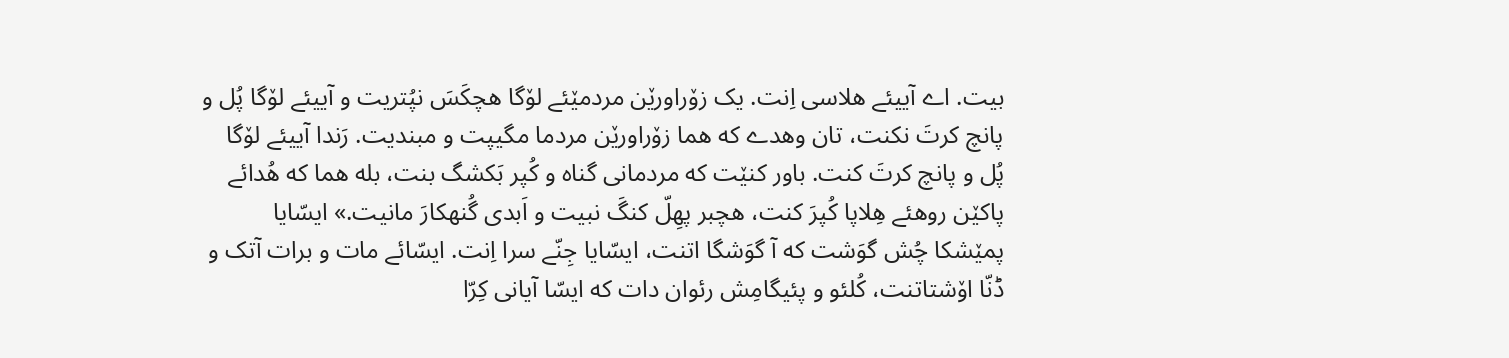بیت. اے آییئے هلاسی اِنت. یک زۆراورێن مردمێئے لۆگا هچکَسَ نپُتریت و آییئے لۆگا پُل و پانچ کرتَ نکنت، تان وهدے که هما زۆراورێن مردما مگیپت و مبندیت. رَندا آییئے لۆگا پُل و پانچ کرتَ کنت. باور کنێت که مردمانی گناه و کُپر بَکشگ بنت، بله هما که هُدائے پاکێن روهئے هِلاپا کُپرَ کنت، هچبر پهِلّ کنگَ نبیت و اَبدی گُنهکارَ مانیت.» ایسّایا پمێشکا چُش گوَشت که آ گوَشگا اتنت، ایسّایا جِنّے سرا اِنت. ایسّائے مات و برات آتک و ڈنّا اۆشتاتنت، کُلئو و پئیگامِش رئوان دات که ایسّا آیانی کِرّا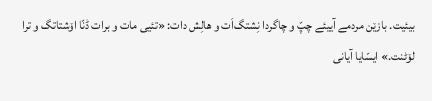بیئیت. بازێن مردمے آییئے چپّ و چاگردا نِشتگ‌اَت و هالِش دات: «تئیی مات و برات ڈنّا اۆشتاتگ و ترا لۆٹنت.» ایسّایا آیانی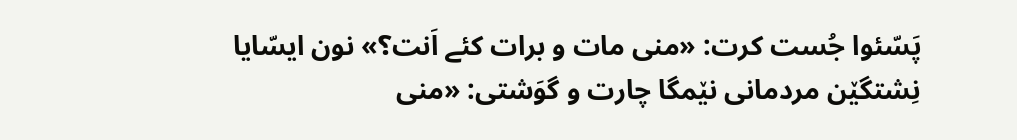پَسّئوا جُست کرت: «منی مات و برات کئے اَنت؟» نون ایسّایا نِشتگێن مردمانی نێمگا چارت و گوَشتی: «منی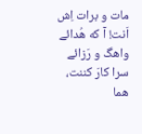مات و برات اِش اَنت! آ که هُدائے واهگ و رَزائے سرا کارَ کننت، هما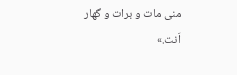منی مات و برات و گهار اَنت.»